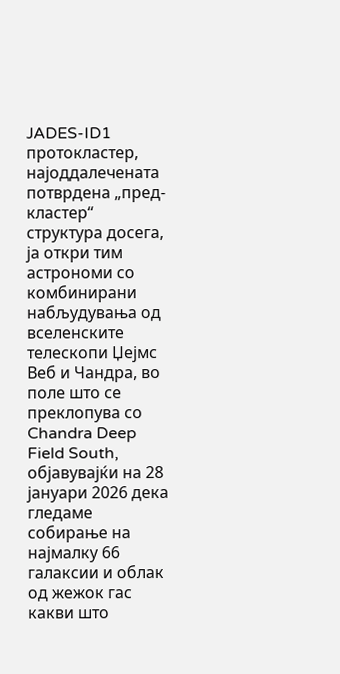JADES-ID1 протокластер, најоддалечената потврдена „пред-кластeр“ структура досега, ја откри тим астрономи со комбинирани набљудувања од вселенските телескопи Џејмс Веб и Чандра, во поле што се преклопува со Chandra Deep Field South, објавувајќи на 28 јануари 2026 дека гледаме собирање на најмалку 66 галаксии и облак од жежок гас какви што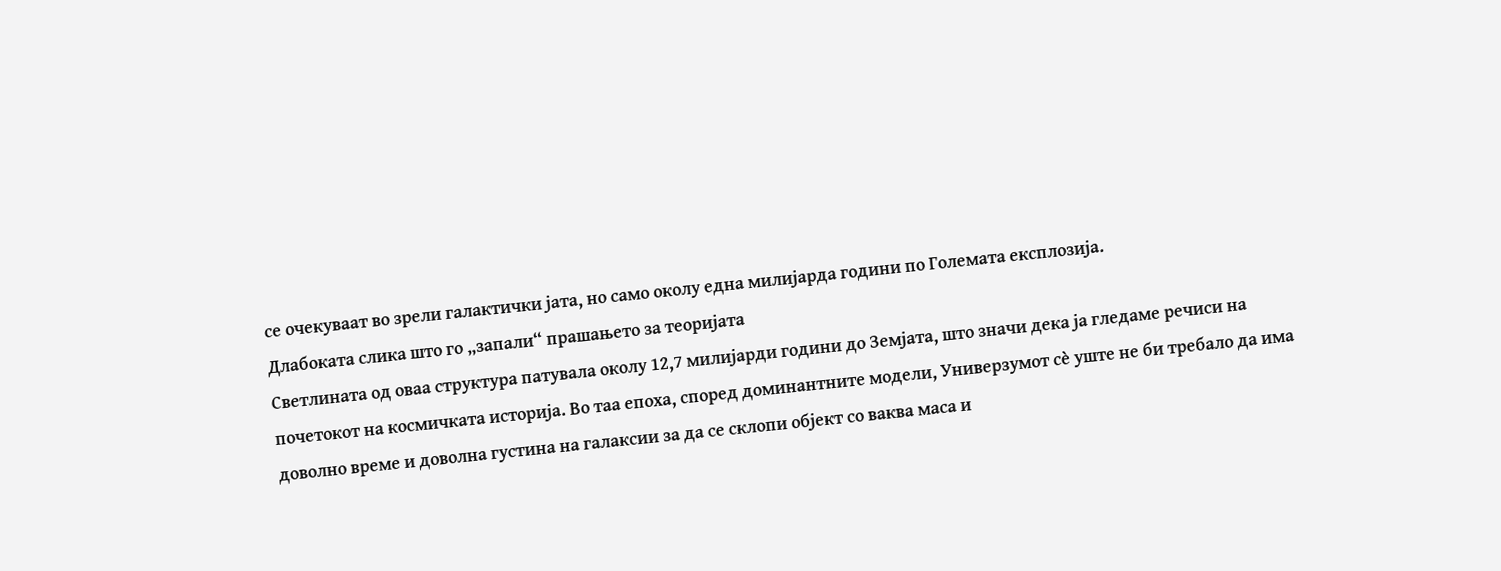се очекуваат во зрели галактички јата, но само околу една милијарда години по Големата експлозија.
Длабоката слика што го „запали“ прашањето за теоријата
Светлината од оваа структура патувала околу 12,7 милијарди години до Земјата, што значи дека ја гледаме речиси на почетокот на космичката историја. Во таа епоха, според доминантните модели, Универзумот сè уште не би требало да има доволно време и доволна густина на галаксии за да се склопи објект со ваква маса и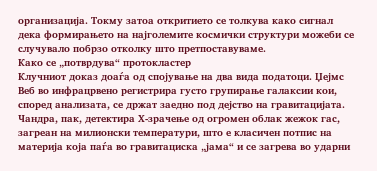организација. Токму затоа откритието се толкува како сигнал дека формирањето на најголемите космички структури можеби се случувало побрзо отколку што претпоставуваме.
Како се „потврдува“ протокластер
Клучниот доказ доаѓа од спојување на два вида податоци. Џејмс Веб во инфрацрвено регистрира густо групирање галаксии кои, според анализата, се држат заедно под дејство на гравитацијата. Чандра, пак, детектира Х-зрачење од огромен облак жежок гас, загреан на милионски температури, што е класичен потпис на материја која паѓа во гравитациска „јама“ и се загрева во ударни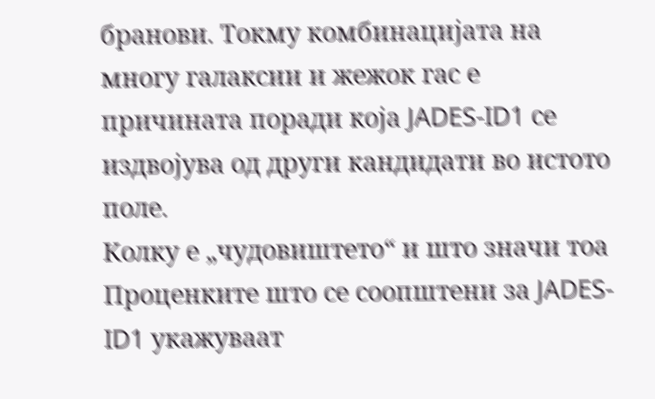бранови. Токму комбинацијата на многу галаксии и жежок гас е причината поради која JADES-ID1 се издвојува од други кандидати во истото поле.
Колку е „чудовиштето“ и што значи тоа
Проценките што се соопштени за JADES-ID1 укажуваат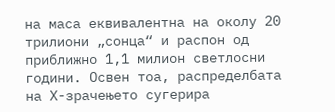на маса еквивалентна на околу 20 трилиони „сонца“ и распон од приближно 1,1 милион светлосни години. Освен тоа, распределбата на Х-зрачењето сугерира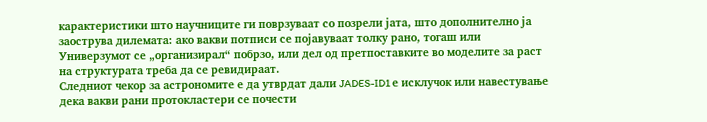карактеристики што научниците ги поврзуваат со позрели јата, што дополнително ја заострува дилемата: ако вакви потписи се појавуваат толку рано, тогаш или Универзумот се „организирал“ побрзо, или дел од претпоставките во моделите за раст на структурата треба да се ревидираат.
Следниот чекор за астрономите е да утврдат дали JADES-ID1 е исклучок или навестување дека вакви рани протокластери се почести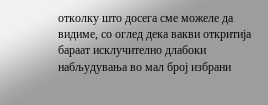отколку што досега сме можеле да видиме, со оглед дека вакви откритија бараат исклучително длабоки набљудувања во мал број избрани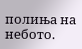полиња на небото.